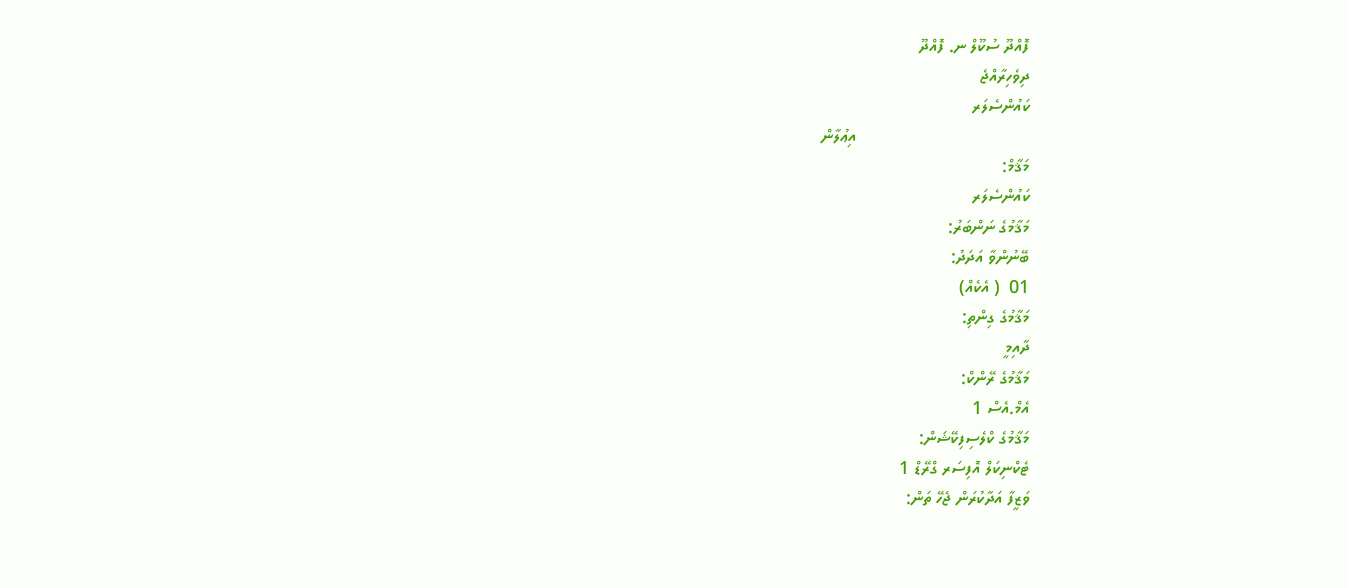ފޮއްދޫ ސުކޫލް ނ. ފޮއްދޫ
ދިވެހިރާއްޖެ
ކައުންސެލަރ
                                     އިޢުލާން
މަޤާމް:
ކައުންސެލަރ
މަޤާމުގެ ނަންބަރު:
ބޭނުންވާ އަދަދު:
01  ( އެކެއް)
މަޤާމުގެ ގިންތި:
ދާއިމީ
މަޤާމުގެ ރޭންކް:
އެމް.އެސް 1
މަޤާމުގެ ކްލެސިފިކޭޝަން:
ޓެކްނިކަލް އޮފިސަރ ގްރޭޑް 1
ވަޒީފާ އަދާކުރަން ޖެހޭ ތަން: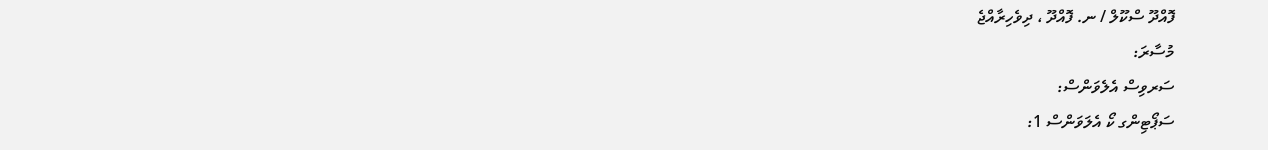ފޮއްދޫ ސްކޫލް / ނ. ފޮއްދޫ ، ދިވެހިރާއްޖެ
މުސާރަ:
ސަރވިސް އެލެވަންސް:
ސަޕޯޓިންގ ކޯ އެލަވަންސް 1: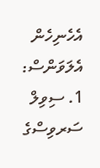އެހެނިހެން އެލަވަންސް:
1. ސިވިލް ސަރވިސްގެ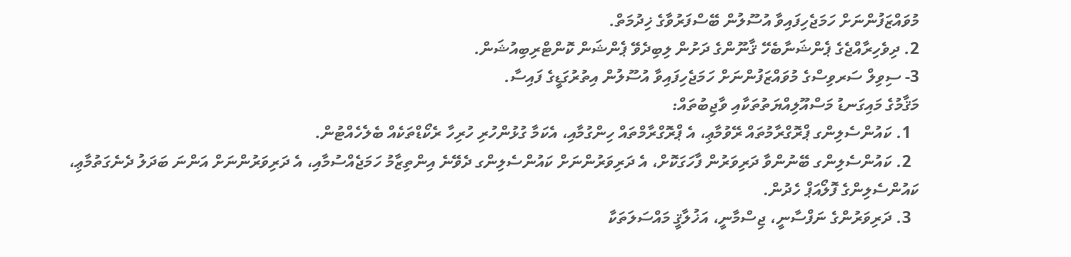މުވައްޒަފުންނަށް ހަމަޖެހިފައިވާ އުސޫލުން ބޭސްފަރުވާގެ ޚިދުމަތް.
2. ދިވެހިރާއްޖެގެ ޕެންޝަނާބެހޭ ޤާނޫންގެ ދަށުން ލިބިދެވޭ ޕެންޝަން ކޮންޓްރިބިއުޝަން.
3- ސިވިލް ސަރވިސްގެ މުވައްޒަފުންނަށް ހަމަޖެހިފައިވާ އުސޫލުން އިތުރުގަޑީގެ ފައިސާ.
މަޤާމުގެ މައިގަނޑު މަސްއޫލިއްޔަތުތަކާއި ވާޖިބުތައް:
  1. ކައުންސެލިންގ ޕްރޮގްރާމުތައް ރޭވުމާޢި، އެ ޕްރޮގްރާމްތައް ހިންގުމާއި، އެކަމާ ގުޅުންހުރި ހުރިހާ ރެކޯޑްތަކެއް ބެލެހެއްޓުން.
  2. ކައުންސެލިންގ ބޭނުންވާ ދަރިވަރުން ފާހަގަކޮށް، އެ ދަރިވަރުންނަށް ކައުންސެލިންގ ދެވޭނެ އިންތިޒާމު ހަމަޖެއްސުމާއި، އެ ދަރިވަރުންނަށް އަންނަ ބަދަލު ދެނެގަތުމާޢި، ކައުންސެލިންގެ ފޮލޯއަޕް ހެދުން.
  3. ދަރިވަރުންގެ ނަފްސާނީ، ޖިސްމާނީ، އަޚުލާޤީ މައްސަލަތަކާ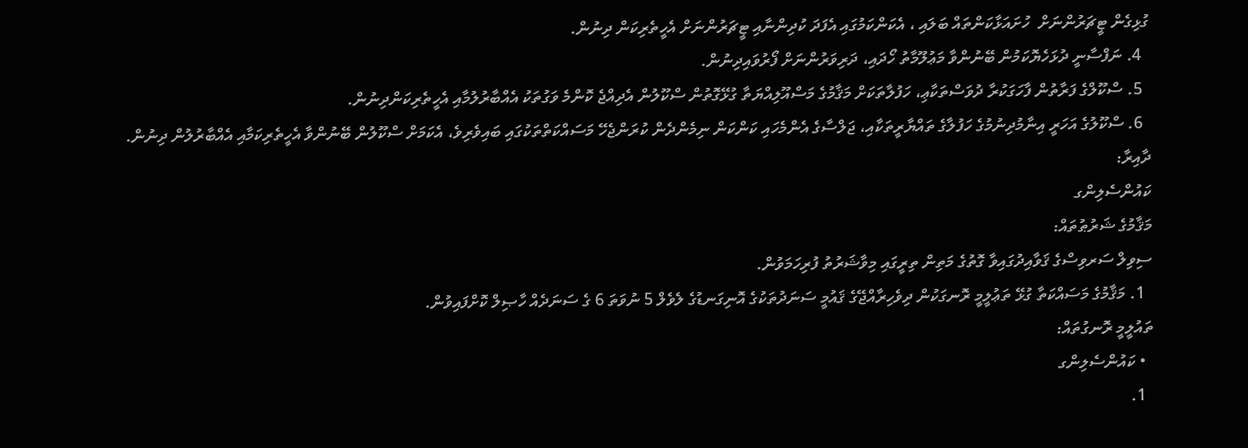ގުޅިގެން ޓީޗަރުންނަށް  ހުށައަޅާކަންތައް ބަލައި ، އެކަންކަމުގައި އެފަދަ ކުދިންނާއި ޓީޗަރުންނަށް އެހީތެރިކަން ދިނުން.
  4. ނަފްސާނީ ދުޅަހެޔޮކަމުން ބޭނުންވާ މަޢުލޫމާތު ހޯދައި، ދަރިވަރުންނަށް ފޯރުވައިދިނުން.
  5. ސްކޫލްގެ ފަރާތުން ފާހަގަކުރާ ދުވަސްތަކާޢި، ހަފުލާތަކަށް މަޤާމުގެ މަސްއޫލިއްޔަތާ ގުޅޭގޮތުން ސްކޫލުން އެދިއްޖެ ކޮންމެ ވަގުތަކު އެއްބާރުލުމާއި އެހީތެރިކަންދިނުން.
  6. ސްކޫލުގެ އަހަރީ އިނާމުދިނުމުގެ ހަފުލާގެ ތައްޔާރީތަކާއި، ޖަލްސާގެ އެންމެހައި ކަންކަން ނިމެންދެން ކުރަންޖެހޭ މަސައްކަތްތަކުގައި ބައިވެރިވެ، އެކަމަށް ސްކޫލުން ބޭނުންވާ އެހީތެރިކަމާއި އެއްބާރުލުން ދިނުން.
ދާއިރާ:
ކައުންސެލިންގ
މަޤާމުގެ ޝަރުޠުތައް:
ސިވިލް ސަރވިސްގެ ޤަވާއިދުގައިވާ ގޮތުގެ މަތިން ތިރީގައި މިވާޝަރުތު ފުރިހަމަވުން.
  1. މަޤާމުގެ މަސައްކަތާ ގުޅޭ ތަޢުލީމީ ރޮނގަކުން ދިވެހިރާއްޖޭގެ ޤައުމީ ސަނަދުތަކުގެ އޮނިގަނޑުގެ ލެވެލް 5 ނުވަތަ 6 ގެ ސަނަދެއް ހާޞިލް ކޮށްފައިވުން.
ތައުލީމީ ރޮނގުތައް:
  • ކައުންސެލިންގ
  1.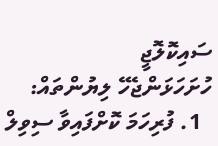ސައިކޮލޮޖީ
ހުށަހަޅަންޖެހޭ ލިޔުންތައް:
  1. ފުރިހަމަ ކޮށްފައިވާ ސިވިލް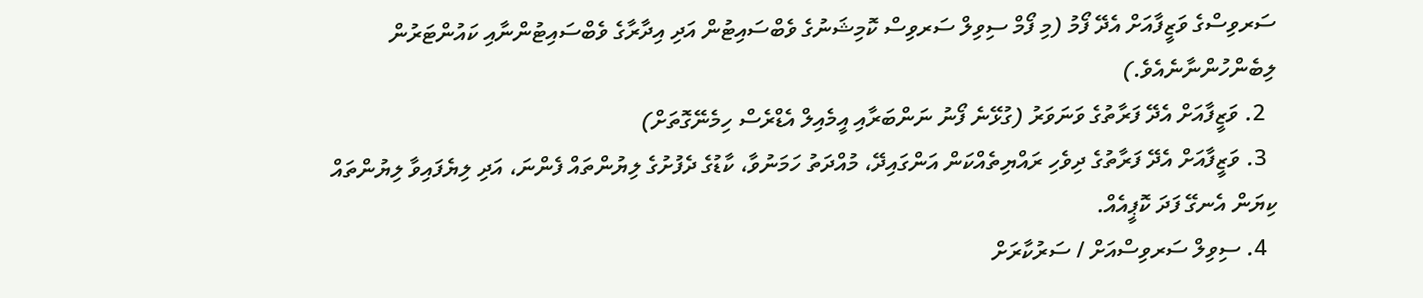ސަރވިސްގެ ވަޒީފާއަށް އެދޭ ފޯމު (މި ފޯމް ސިވިލް ސަރވިސް ކޮމިޝަނުގެ ވެބްސައިޓުން އަދި އިދާރާގެ ވެބްސައިޓުންނާއި ކައުންޓަރުން ލިބެންހުންނާނެއެވެ.)
  2. ވަޒީފާއަށް އެދޭ ފަރާތުގެ ވަނަވަރު (ގުޅޭނެ ފޯނު ނަންބަރާއި އީމެއިލް އެޑްރެސް ހިމެނޭގޮތަށް)
  3. ވަޒީފާއަށް އެދޭ ފަރާތުގެ ދިވެހި ރައްޔިތެއްކަން އަންގައިދޭ، މުއްދަތު ހަމަނުވާ، ކާޑުގެ ދެފުށުގެ ލިޔުންތައް ފެންނަ، އަދި ލިޔެފައިވާ ލިޔުންތައް ކިޔަން އެނގޭ ފަދަ ކޮޕީއެއް.
  4. ސިވިލް ސަރވިސްއަށް / ސަރުކާރަށް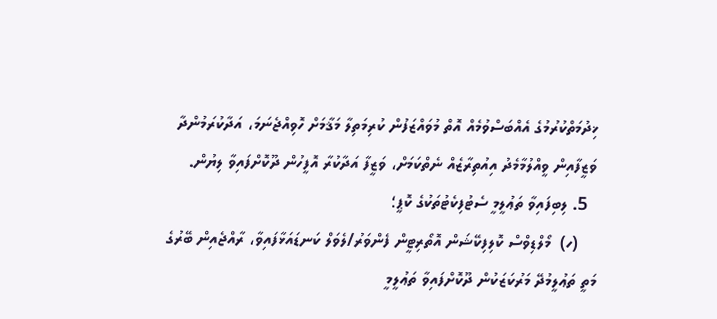ޚިދުމަތްކުރުމުގެ އެއްބަސްވުމެއް އޮތް މުވައްޒަފުން ކުރިމަތިލާ މަޤާމަށް ހޮވިއްޖެނަމަ، އަދާކުރަމުންދާ ވަޒީފާއިން ވީއްލުމާމެދު އިއުތިރާޒެއް ނެތްކަމަށް، ވަޒީފާ އަދާކުރާ އޮފީހުން ދޫކޮށްފައިވާ ލިޔުން.
  5. ލިބިފައިވާ ތަޢުލީމީ ސެޓުފިކެޓުތަކުގެ ކޮޕީ؛
    (ހ)  މޯލްޑިވްސް ކޮލިފިކޭޝަން އޮތޯރިޓީން ފެންވަރު/ލެވަލް ކަނޑައަޅާފައިވާ، ރާއްޖެއިން ބޭރުގެ މަތީ ތަޢުލީމުދޭ މަރުކަޒަކުން ދޫކޮށްފައިވާ ތަޢުލީމީ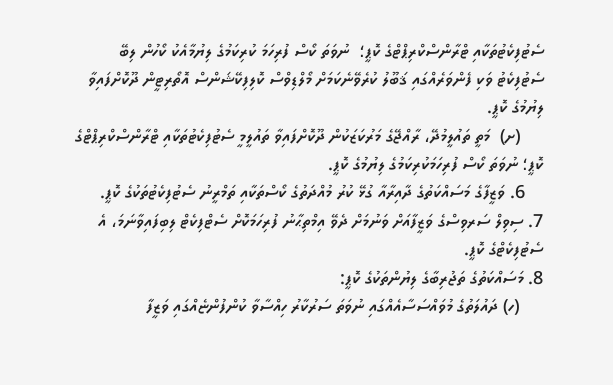ސެޓުފިކެޓުތަކާއި ޓްރާންސްކްރިޕްޓްގެ ކޮޕީ؛  ނުވަތަ ކޯސް ފުރިހަމަ ކުރިކަމުގެ ލިޔުމާއެކު ކޯހުން ލިބޭ ސެޓުފިކެޓު ވަކި ފެންވަރެއްގައި ޤަބޫލު ކުރެވޭނެކަމަށް މޯލްޑިވްސް ކޮލިފިކޭޝަންސް އޮތޯރިޓީން ދޫކޮށްފައިވާ ލިޔުމުގެ ކޮޕީ.
     (ށ)  މަތީ ތައުލީމުދޭ، ރާއްޖޭގެ މަރުކަޒަކުން ދޫކޮށްފައިވާ ތައުލީމީ ސެޓުފިކެޓުތަކާއި ޓްރާންސްކްރިޕްޓްގެ ކޮޕީ؛ ނުވަތަ ކޯސް ފުރިހަމަކުރިކަމުގެ ލިޔުމުގެ ކޮޕީ.
    6. ވަޒީފާގެ މަސައްކަތުގެ ދާއިރާއާ ގުޅޭ ކުރު މުއްދަތުގެ ކޯސްތަކާއި ތަމްރީނު ސެޓުފިކެޓުތަކުގެ ކޮޕީ.
7. ސިވިލް ސަރވިސްގެ ވަޒީފާއަށް ވަނުމަށް ދެވޭ އިމްތިޙާނު ފުރިހަމަކޮށް ސެޓްފިކެޓް ލިބިފައިވާނަމަ، އެ ސެޓުފިކެޓްގެ ކޮޕީ.
8. މަސައްކަތުގެ ތަޖުރިބާގެ ލިޔުންތަކުގެ ކޮޕީ:
     (ހ) ދައުލަތުގެ މުވައްސަސާއެއްގައި ނުވަތަ ސަރުކާރު ހިއްސާވާ ކުންފުންޏެއްގައި ވަޒީފާ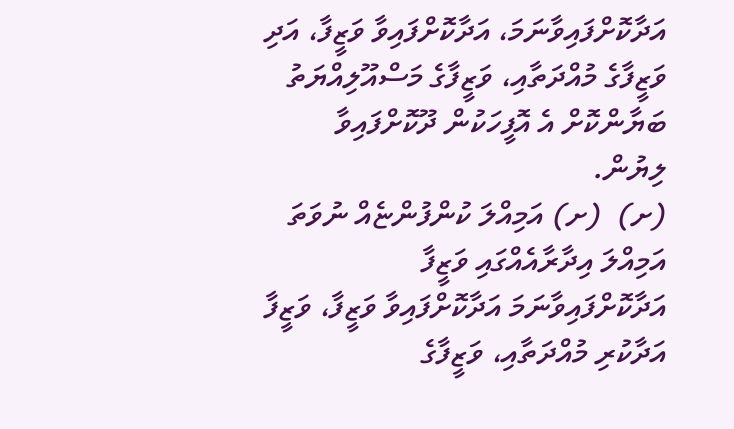އަދާކޮށްފައިވާނަމަ، އަދާކޮށްފައިވާ ވަޒީފާ، އަދި ވަޒީފާގެ މުއްދަތާއި، ވަޒީފާގެ މަސްއޫލިއްޔަތު ބަޔާންކޮށް އެ އޮފީހަކުން ދޫކޮށްފައިވާ ލިޔުން.
(ށ)  (ށ) އަމިއްލަ ކުންފުންޏެއް ނުވަތަ އަމިއްލަ އިދާރާއެއްގައި ވަޒީފާ އަދާކޮށްފައިވާނަމަ އަދާކޮށްފައިވާ ވަޒީފާ، ވަޒީފާ އަދާކުރި މުއްދަތާއި، ވަޒީފާގެ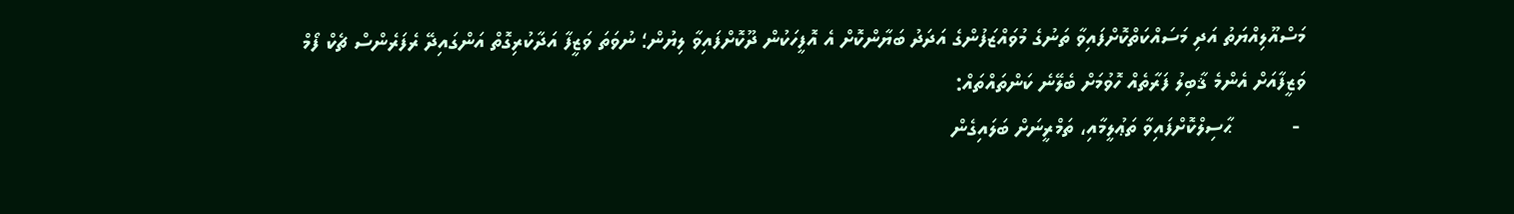މަސްއޫލިއްޔަތު އަދި މަސައްކަތްކޮށްފައިވާ ތަނުގެ މުވައްޒަފުންގެ އަދަދު ބަޔާންކޮށް އެ އޮފީހަކުން ދޫކޮށްފައިވާ ލިޔުން؛ ނުވަތަ ވަޒީފާ އަދާކުރިގޮތް އަންގައިދޭ ރެފަރެންސް ޗެކް ފޯމް
ވަޒީފާއަށް އެންމެ ޤާބިލު ފަރާތެއް ހޮވުމަށް ބެލޭނެ ކަންތައްތައް:
 -          ޙާސިލްކޮށްފައިވާ ތަޢުލީމާއި، ތަމްރީނަށް ބަލައިގެން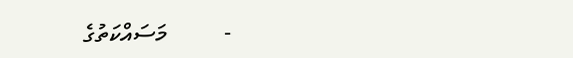-          މަސައްކަތުގެ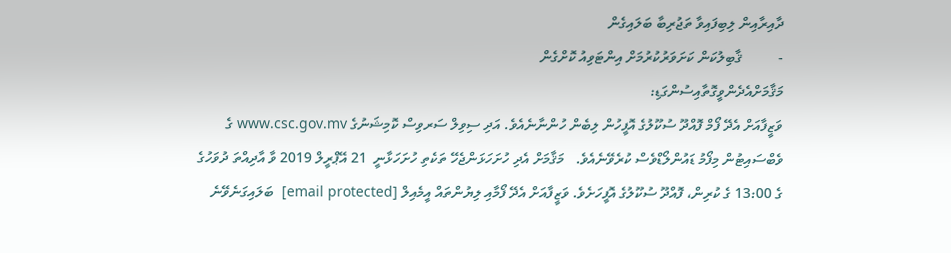ދާއިރާއިން ލިބިފައިވާ ތަޖުރިބާ ބަލައިގެން
-          ޤާބިލުކަން ކަށަވަރުކުރުމަށް އިންޓަވިއު ކޮށްގެން
މަޤާމަށްއެދެންވީގޮތާއިސުންގަޑި:
ވަޒީފާއަށް އެދޭ ފޯމް ފޮއްދޫ ސުކޫލުގެ އޮފީހުން ލިބެން ހުންނާނެއެވެ. އަދި ސިވިލް ސަރވިސް ކޮމިޝަނުގެ www.csc.gov.mv ގެ ވެބްސައިޓުން މިފޯމު ޑައުންލޯޑްވެސް ކުރެވޭނެއެވެ.   މަޤާމަށް އެދި ހުށަހަޅަންޖެހޭ ތަކެތި ހުށަހަޅާނީ  21 އޭޕްރީލް 2019 ވާ އާދިއްތަ ދުވަހުގެ ގެ 13:00 ގެ ކުރިން، ފޮއްދޫ ސުކޫލުގެ އޮފީހަށެވެ. ވަޒީފާއަށް އެދޭ ފޯމާއި ލިޔުންތައް އީމެއިލް [email protected]  ބަލައިގަނެވޭނެ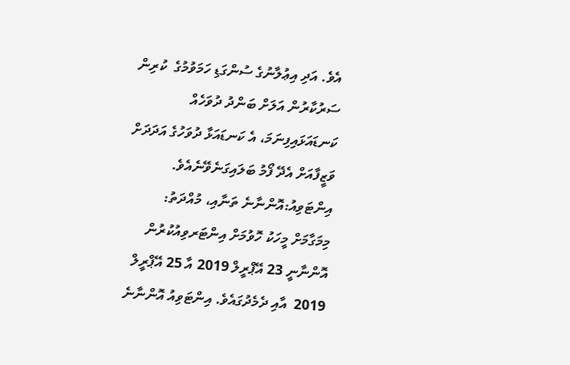އެވެ. އަދި އިޢުލާނުގެ ސުންގަޑި ހަމަވުމުގެ  ކުރިން ސަރުކާރުން އަލަށް ބަންދު ދުވަހެއް ކަނޑައަޅައިފިނަމަ، އެ ކަނޑައަޅާ ދުވަހުގެ އަދަދަށް ވަޒީފާއަށް އެދޭ ފޯމު ބަލައިގަނެވޭނެއެވެ.
އިންޓަވިއު:އޮންނާނެ ތަނާއި، މުއްދަތު:
މިމަގާމަށް މީހަކު ހޮވުމަށް އިންޓަރވިއުކުރުން އޮންނާނީ 23 އޭޕްރީލް 2019 އާ 25 އޭޕްރީލް 2019  އާއި ދެމެދުގައެވެ. އިންޓަވިއު އޮންނާނެ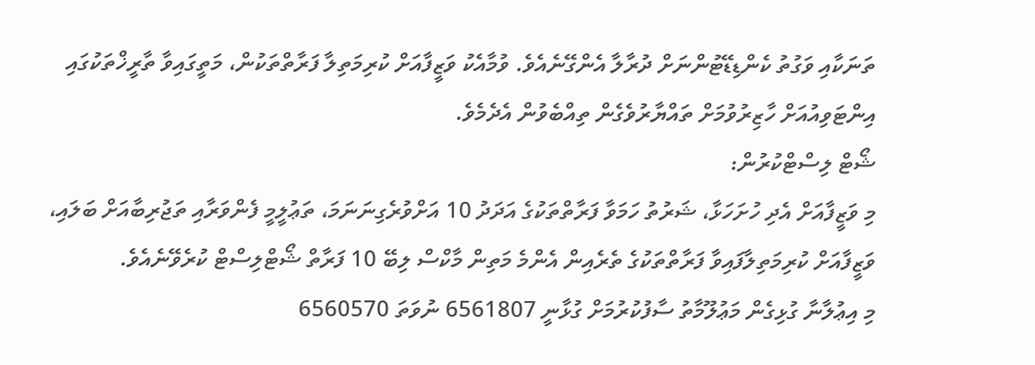ތަނަކާއި ވަގުތު ކެންޑިޑޭޓުންނަށް ދުރާލާ އެންގޭނެއެވެ. ވުމާއެކު ވަޒީފާއަށް ކުރިމަތިލާ ފަރާތްތަކުން، މަތީގައިވާ ތާރީޚްތަކުގައި އިންޓަވިއުއަށް ހާޒިރުވުމަށް ތައްޔާރުވެގެން ތިއްބެވުން އެދެމެވެ.
ޝޯޓް ލިސްޓްކުރުން:
މި ވަޒީފާއަށް އެދި ހުށަހަޅާ، ޝަރުތު ހަމަވާ ފަރާތްތަކުގެ އަދަދު 10 އަށްވުރެގިނަނަމަ، ތަޢުލީމީ ފެންވަރާއި ތަޖުރިބާއަށް ބަލައި، ވަޒީފާއަށް ކުރިމަތިލާފައިވާ ފަރާތްތަކުގެ ތެރެއިން އެންމެ މަތިން މާކްސް ލިބޭ 10 ފަރާތް ޝޯޓްލިސްޓް ކުރެވޭނެއެވެ.
މި އިޢުލާނާ ގުޅިގެން މަޢުލޫމާތު ސާފުކުރުމަށް ގުޅާނީ 6561807 ނުވަތަ 6560570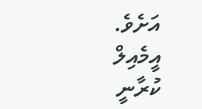އަށެވެ. އީމެއިލް ކުރާނީ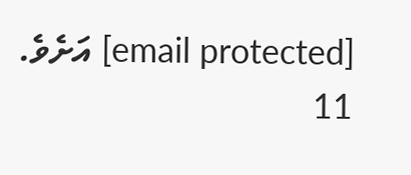[email protected] އަށެވެ.
11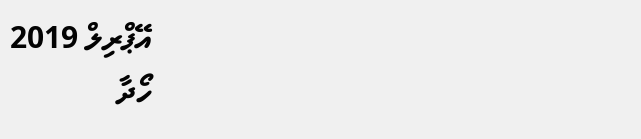އޭޕްރިލް 2019
ހޯދާ